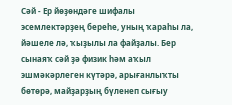Сәй - Ер йөҙөндәге шифалы эсемлектәрҙең береһе, уның ҡараһы ла, йәшеле лә, ҡыҙылы ла файҙалы. Бер сынаяҡ сәй ҙә физик һәм аҡыл эшмәкәрлеген күтәрә, арығанлыҡты бөтөрә, майҙарҙың бүленеп сығыу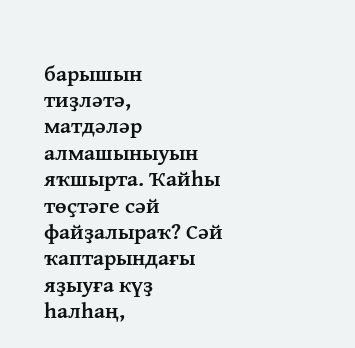барышын тиҙләтә, матдәләр алмашыныуын яҡшырта. Ҡайһы төҫтәге сәй файҙалыраҡ? Сәй ҡаптарындағы яҙыуға күҙ һалһаң,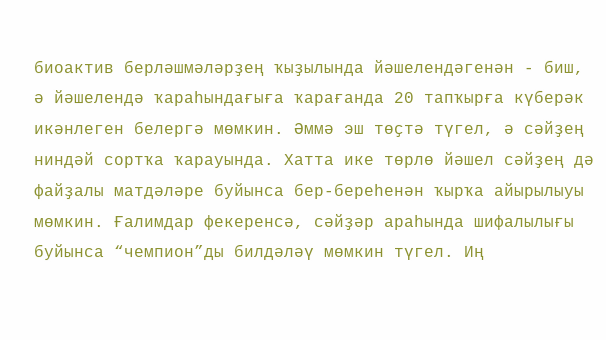биоактив берләшмәләрҙең ҡыҙылында йәшелендәгенән - биш, ә йәшелендә ҡараһындағыға ҡарағанда 20 тапҡырға күберәк икәнлеген белергә мөмкин. Әммә эш төҫтә түгел, ә сәйҙең ниндәй сортҡа ҡарауында. Хатта ике төрлө йәшел сәйҙең дә файҙалы матдәләре буйынса бер-береһенән ҡырҡа айырылыуы мөмкин. Ғалимдар фекеренсә, сәйҙәр араһында шифалылығы буйынса “чемпион”ды билдәләү мөмкин түгел. Иң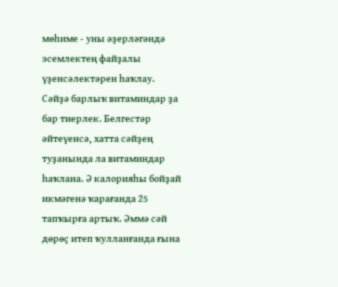мөһиме - уны әҙерләгәндә эсемлектең файҙалы үҙенсәлектәрен һаҡлау. Сәйҙә барлыҡ витаминдар ҙа бар тиерлек. Белгестәр әйтеүенсә, хатта сәйҙең туҙанында ла витаминдар һаҡлана. Ә калорияһы бойҙай икмәгенә ҡарағанда 25 тапҡырға артыҡ. Әммә сәй дөрөҫ итеп ҡулланғанда ғына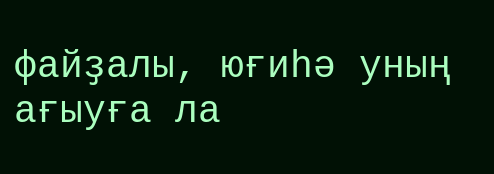файҙалы, юғиһә уның ағыуға ла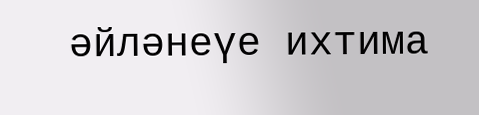әйләнеүе ихтима